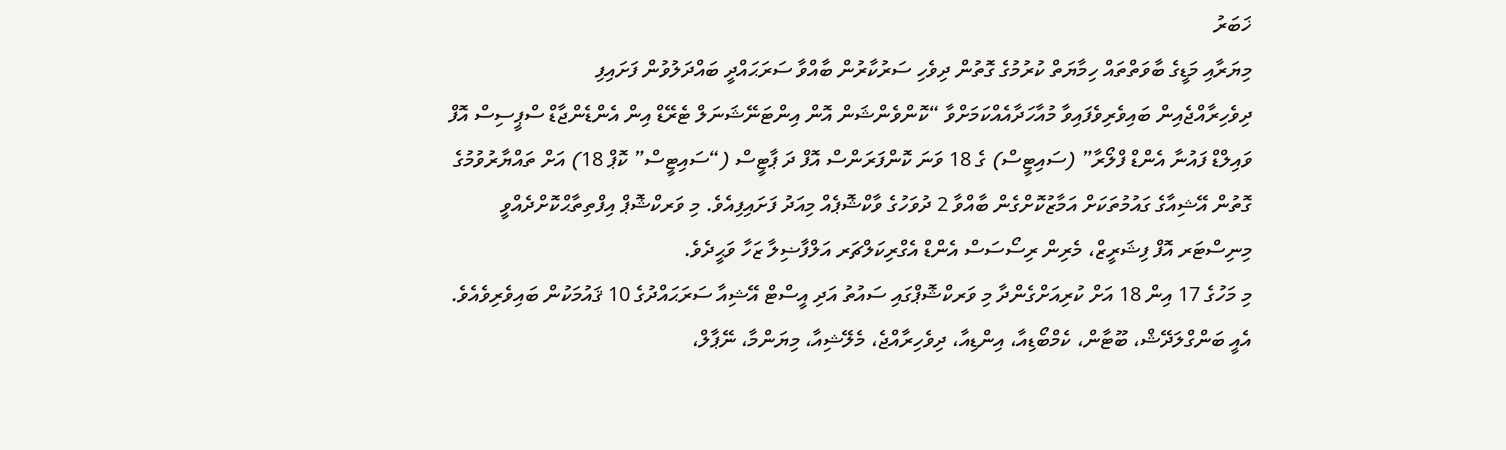ޚަބަރު
މިޔަރާއި މަޑީގެ ބާވަތްތައް ހިމާޔަތް ކުރުމުގެ ގޮތުން ދިވެހި ސަރުކާރުން ބާއްވާ ސަރަޙައްދީ ބައްދަލުވުން ފަށައިފި
ދިވެހިރާއްޖެއިން ބައިވެރިވެފައިވާ މުއާހަދާއެއްކަމަށްވާ “ކޮންވެންޝަން އޮން އިންޓަނޭޝަނަލް ޓެރޭޑް އިން އެންޑެންޖާޑް ސްޕީސިސް އޮފް ވައިލްޑް ފައުނާ އެންޑް ފްލޯރާ” (ސައިޓީސް) ގެ 18 ވަނަ ކޮންފަރަންސް އޮފް ދަ ޕާޓީސް (“ސައިޓީސް” ކޮޕް 18) އަށް ތައްޔާރުވުމުގެ ގޮތުން އޭޝިއާގެ ގައުމުތަކަށް އަމާޒުކޮށްގެން ބާއްވާ 2 ދުވަހުގެ ވާކްޝޮޕެއް މިއަދު ފަށައިފިއެވެ. މި ވަރކްޝޮޕް އިފްތިތާޙްކޮށްދެއްވީ މިނިސްޓަރ އޮފް ފިޝަރީޒް، މެރިން ރިސޯސަސް އެންޑް އެގްރިކަލްޗަރ އަލްފާޟިލާ ޒަހާ ވަޙީދެވެ.
މި މަހުގެ 17 އިން 18 އަށް ކުރިއަށްގެންދާ މި ވަރކްޝޮޕްގައި ސައުތު އަދި އީސްޓް އޭޝިއާ ސަރަޙައްދުގެ 10 ޤައުމަކުން ބައިވެރިވެއެވެ. އެއީ ބަންގްލަދޭޝް، ބޫޓާން، ކެމްބޯޑިއާ، އިންޑިއާ، ދިވެހިރާއްޖެ، މެލޭޝިއާ، މިޔަންމާ، ނޭޕާލް،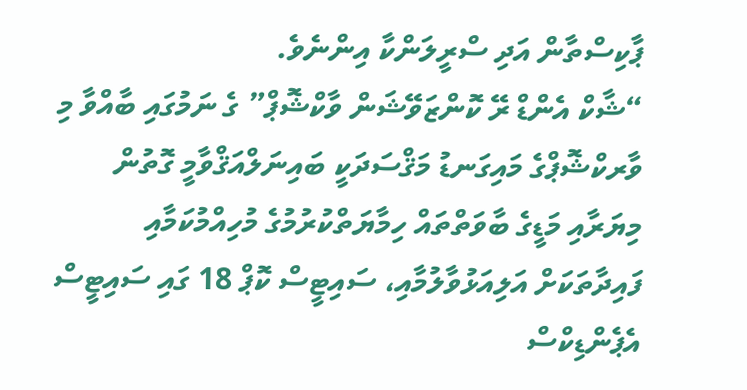ޕާކިސްތާން އަދި ސްރީލަންކާ އިންނެވެ.
“ޝާކް އެންޑް ރޭ ކޮންޒަވޭޝަން ވާކްޝޮޕް” ގެ ނަމުގައި ބާއްވާ މި ވާރކްޝޮޕްގެ މައިގަނޑު މަޤްސަދަކީ ބައިނަލްއަޤްވާމީ ގޮތުން މިޔަރާއި މަޑީގެ ބާވަތްތައް ހިމާޔަތްކުރުމުގެ މުހިއްމުކަމާއި ފައިދާތަކަށް އަލިއަޅުވާލުމާއި، ސައިޓީސް ކޮޕް 18 ގައި ސައިޓީސް އެޕެންޑިކްސް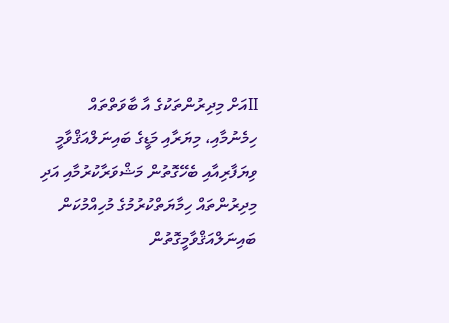IIއަށް މިދިރުންތަކުގެ އާ ބާވަތްތައް ހިމެނުމާއި، މިޔަރާއި މަޑީގެ ބައިނަލްއަޤްވާމީ ވިޔަފާރިއާއި ބެހޭގޮތުން މަޝްވަރާކުރުމާއި އަދި މިދިރުންތައް ހިމާޔަތްކުރުމުގެ މުހިއްމުކަން ބައިނަލްއަޤްވާމީގޮތުން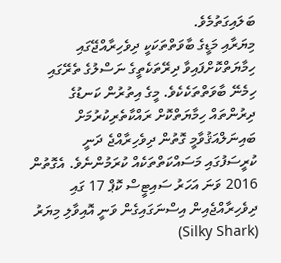ބަލައިގަތުމެވެ.
މިޔަރާއި މަޑީގެ ބާވަތްތަކަކީ ދިވެހިރާއްޖޭގައި ހިމާޔަތްކޮށްފައިވާ ދިރޭތަކެތީގެ ނަސްލުގެ ތެރޭގައި ހިމެނޭ ބާވަތްތަކެކެވެ. މީގެ އިތުރުން ކަނޑުގެ ދިރުންތައް ހިމާޔަތްކޮށް ރައްކާތެރިކުރުމަށް ބައިނަލްއަޤުވާމީ ގޮތުން ދިވެހިރާއްޖެ ދަނީ ކުރީސަފުގައި މަސައްކަތްތަކެއް ކުރަމުންނެވެ. އެގޮތުން 2016 ވަނަ އަހަރު ސައިޓީސް ކޮޕް 17 ގައި ދިވެހިރާއްޖެއިން އިސްނަގައިގެން ވަނީ އޮއިވާލި މިޔަރު (Silky Shark)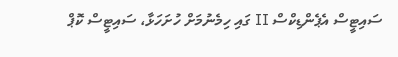ސައިޓީސް އެޕެންޑިކްސް II ގައި ހިމެނުމަށް ހުށަހަޅާ، ސައިޓީސް ކޮޕް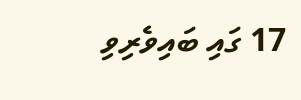17 ގައި ބައިވެރިވި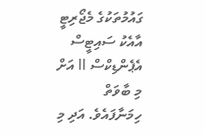ގައުމުތަކުގެ މެޖޯރިޓީ އާއެކު ސައިޓީސް އެޕެންޑިކްސް II އަށް މި ބާވަތް ހިމަނާފައެވެ. އަދި މި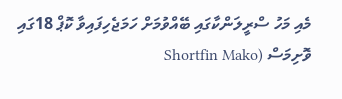މެއި މަހު ސްރީލަންކާގައި ބޭއްވުމަށް ހަމަޖެހިފައިވާ ކޮޕް 18ގައި ވޮށިމަސް (Shortfin Mako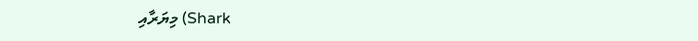Shark) މިޔަރާއި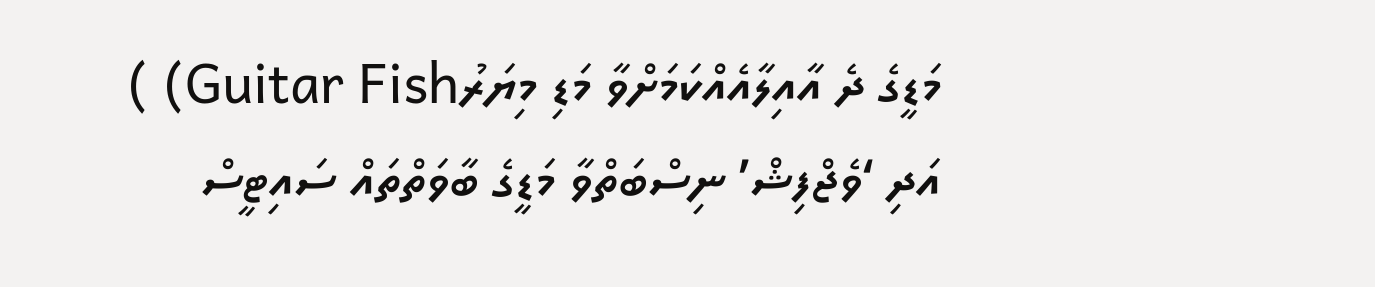މަޑީގެ ދެ އާއިލާއެއްކަމަށްވާ މަޑި މިޔަރުGuitar Fish) ) އަދި ‘ވެޖްފިޝް’ ނިސްބަތްވާ މަޑީގެ ބާވަތްތައް ސައިޓީސް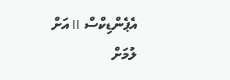އެޕެންޑިކްސް II އަށް ލުމަށް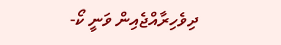ދިވެހިރާއްޖެއިން ވަނީ ކޯ-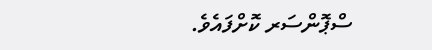ސްޕޮންސަރ ކޮށްފައެވެ.